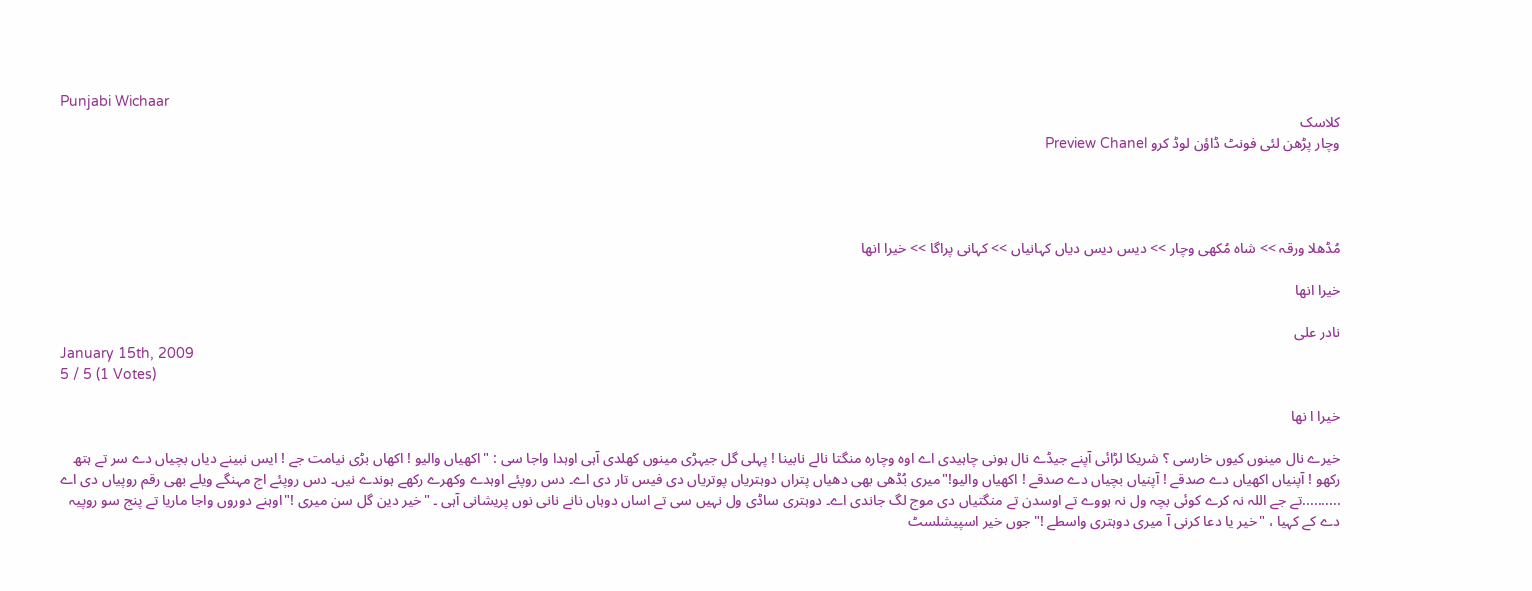Punjabi Wichaar
کلاسک
وچار پڑھن لئی فونٹ ڈاؤن لوڈ کرو Preview Chanel




مُڈھلا ورقہ >> شاہ مُکھی وچار >> دیس دیس دیاں کہانیاں >> کہانی پراگا >> خیرا انھا

خیرا انھا

نادر علی
January 15th, 2009
5 / 5 (1 Votes)

خیرا ا نھا

خیرے نال مینوں کیوں خارسی ؟ شریکا لڑائی آپنے جیڈے نال ہونی چاہیدی اے اوہ وچارہ منگتا نالے نابینا ! پہلی گل جیہڑی مینوں کھلدی آہی اوہدا واجا سی : "اکھیاں والیو ! اکھاں بڑی نیامت جے ! ایس نبینے دیاں بچیاں دے سر تے ہتھ رکھو ! آپنیاں اکھیاں دے صدقے ! آپنیاں بچیاں دے صدقے ! اکھیاں والیو!"میری بُڈھی بھی دھیاں پتراں دوہتریاں پوتریاں دی فیس تار دی اے۔ دس روپئے اوہدے وکھرے رکھے ہوندے نیں۔ دس روپئے اج مہنگے ویلے بھی رقم روپیاں دی اے ..........تے جے اللہ نہ کرے کوئی بچہ ول نہ ہووے تے اوسدن تے منگتیاں دی موج لگ جاندی اے۔ دوہتری ساڈی ول نہیں سی تے اساں دوہاں نانے نانی نوں پریشانی آہی ۔ "خیر دین گل سن میری !"اوہنے دوروں واجا ماریا تے پنج سو روپیہ دے کے کہیا ، "خیر یا دعا کرنی آ میری دوہتری واسطے !"جوں خیر اسپیشلسٹ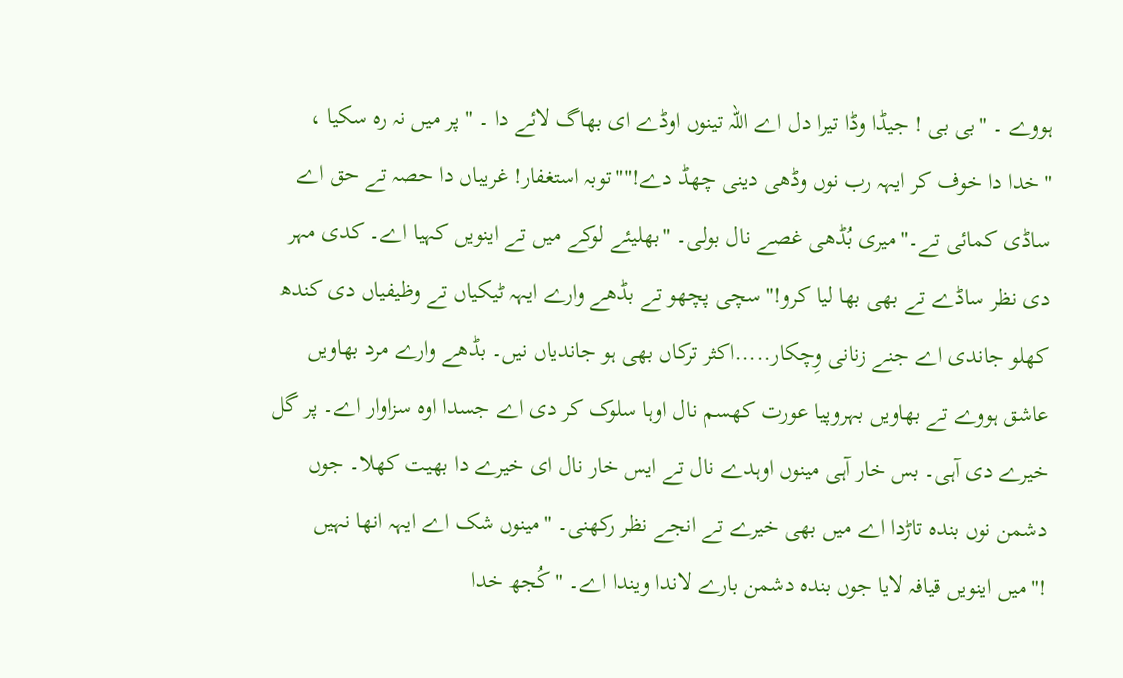ہووے ۔ "بی بی ! جیڈا وڈا تیرا دل اے اللہ تینوں اوڈے ای بھاگ لائے دا ۔ "پر میں نہ رہ سکیا ، "خدا دا خوف کر ایہہ رب نوں وڈھی دینی چھڈ دے!""توبہ استغفار! غریباں دا حصہ تے حق اے ساڈی کمائی تے۔"میری بُڈھی غصے نال بولی۔ "بھلیئے لوکے میں تے اینویں کہیا اے۔ کدی مہر دی نظر ساڈے تے بھی بھا لیا کرو!"سچی پچھو تے بڈھے وارے ایہہ ٹیکیاں تے وظیفیاں دی کندھ کھلو جاندی اے جنے زنانی وِچکار.....اکثر ترکاں بھی ہو جاندیاں نیں۔ بڈھے وارے مرد بھاویں عاشق ہووے تے بھاویں بہروپیا عورت کھسم نال اوہا سلوک کر دی اے جسدا اوہ سزاوار اے۔ پر گل خیرے دی آہی۔ بس خار آہی مینوں اوہدے نال تے ایس خار نال ای خیرے دا بھیت کھلا۔ جوں دشمن نوں بندہ تاڑدا اے میں بھی خیرے تے انجے نظر رکھنی۔ "مینوں شک اے ایہہ انھا نہیں !"میں اینویں قیافہ لایا جوں بندہ دشمن بارے لاندا ویندا اے۔ "کُجھ خدا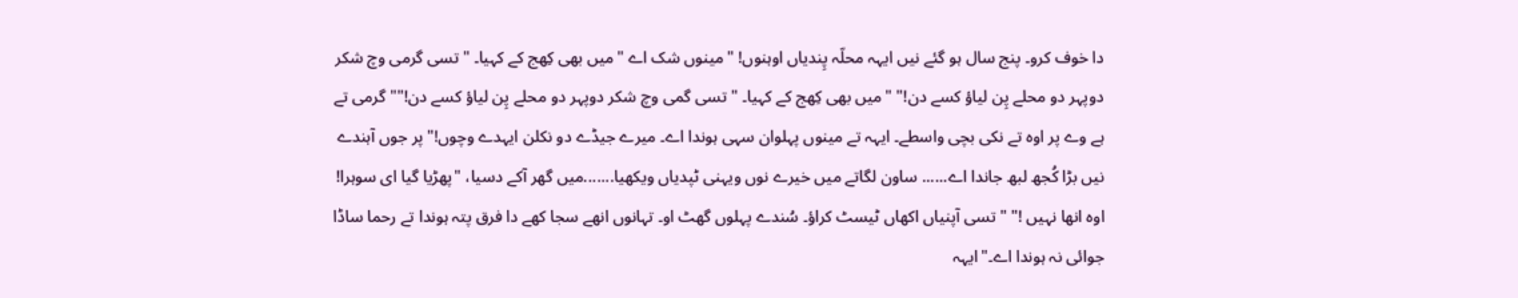دا خوف کرو۔ پنج سال ہو گئے نیں ایہہ محلّہ پِندیاں اوہنوں! "مینوں شک اے "میں بھی کِھج کے کہیا۔ "تسی گرمی وچ شکر دوپہر دو محلے پِن لیاؤ کسے دن!" "میں بھی کِھج کے کہیا۔ "تسی گمی وچ شکر دوپہر دو محلے پِن لیاؤ کسے دن!"" گرمی تے ہے وے پر اوہ تے نکی بچی واسطے۔ ایہہ تے مینوں پہلوان سہی ہوندا اے۔ میرے جیڈے دو نکلن ایہدے وچوں!"پر جوں آہندے نیں بڑا کُجھ لبھ جاندا اے...... ساون لگاتے میں خیرے نوں ویہنی ٹپدیاں ویکھیا.......میں گھر آکے دسیا، "پھڑیا گیا ای سوہرا! اوہ انھا نہیں !" "تسی آپنیاں اکھاں ٹیسٹ کراؤ۔ سُندے پہلوں گھٹ او۔ تہانوں انھے سجا کھے دا فرق پتہ ہوندا تے رحما ساڈا جوائی نہ ہوندا اے۔"ایہہ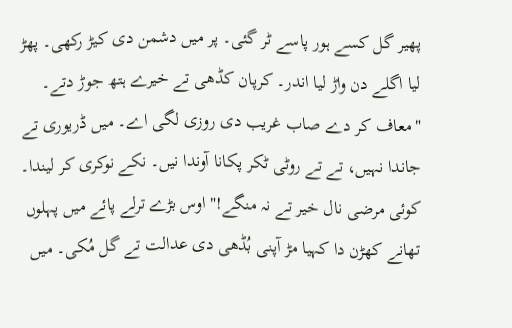پھیر گل کسے ہور پاسے ٹر گئی۔ پر میں دشمن دی کیڑ رکھی۔ پھڑ لیا اگلے دن واڑ لیا اندر۔ کرپان کڈھی تے خیرے ہتھ جوڑ دتے۔ "معاف کر دے صاب غریب دی روزی لگی اے۔ میں ڈریوری تے جاندا نہیں، تے تے روٹی ٹکر پکانا آوندا نیں۔ نکے نوکری کر لیندا۔ کوئی مرضی نال خیر تے نہ منگے!"اوس بڑے ترلے پائے میں پہلوں تھانے کھڑن دا کہیا مڑ آپنی بُڈھی دی عدالت تے گل مُکی۔ میں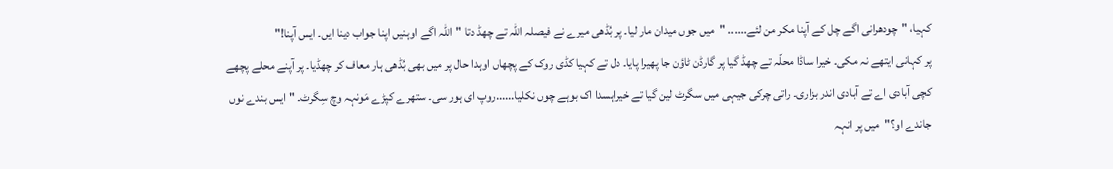کہیا، "چودھرانی اگے چل کے آپنا مکر من لئے...... "میں جوں میدان مار لیا۔ پر بُڈھی میرے نے فیصلہ اللہ تے چھڈ دتا "اللہ اگے اوہنیں اپنا جواب دینا ایں۔ ایس آپنا!"
پر کہانی ایتھے نہ مکی۔ خیرا ساڈا محلّہ تے چھڈ گیا پر گارڈن ٹاؤن جا پھیرا پایا۔ دل تے کہیا کڈی روک کے پچھاں اوہدا حال پر میں بھی بُڈھی ہار معاف کر چھڈیا۔ پر آپنے محلے پچھے کچی آبادی اے تے آبادی اندر بزاری۔ راتی چرکی جیہی میں سگرٹ لین گیا تے خیراہسدا اک بوہے چوں نکلیا......روپ ای ہور سی۔ ستھرے کپڑے مَونہہ وچ سِگرٹ۔ "ایس بندے نوں جاندے او؟"میں پر انہہ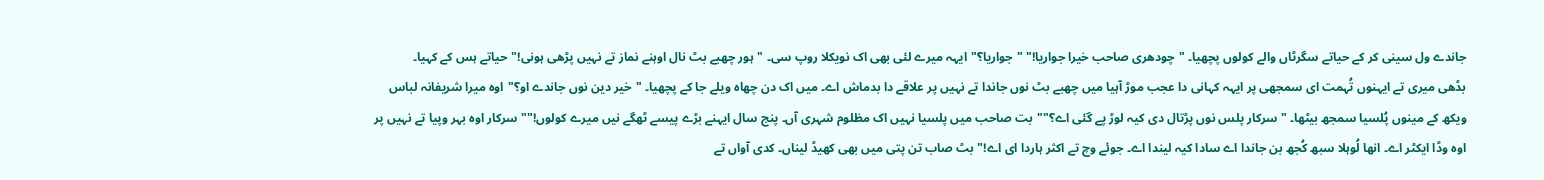جاندے ول سینی کر کے حیاتے سگرٹاں والے کولوں پچھیا۔ "چودھری صاحب خیرا جواریا!" "جواریا؟"ایہہ میرے لئی بھی اک نویکلا روپ سی۔ "ہور چھبے بٹ نال اوہنے نماز تے نہیں پڑھی ہونی!"حیاتے ہس کے کہیا۔
بڈھی میری تے ایہنوں تُہمت ای سمجھی پر ایہہ کہانی دا عجب موڑ آہیا میں چھبے بٹ نوں جاندا تے نہیں پر علاقے دا بدماش اے۔ میں اک دن چھاہ ویلے جا کے پچھیا۔ "خیر دین نوں جاندے او؟"اوہ میرا شریفانہ لباس ویکھ کے مینوں پُلسیا سمجھ بیٹھا۔ "سرکار پلس نوں پڑتال دی کیہ لوڑ پے گئی اے؟""بت صاحب میں پلسیا نہیں اک مظلوم شہری آں۔ پنج سال ایہنے بڑے پیسے ٹھگے نیں میرے کولوں!""سرکار اوہ بہر وپیا تے نہیں پر اوہ وڈا ایکٹر اے۔ انھا لُوہلا سبھ کُجھ بن جاندا اے سادا کیہ لیندا اے۔ جوئے وچ تے اکثر ہاردا ای اے!"بٹ صاب تن پتی میں بھی کھیڈ لیناں۔ کدی آواں تے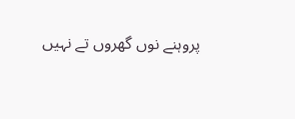پروہنے نوں گھروں تے نہیں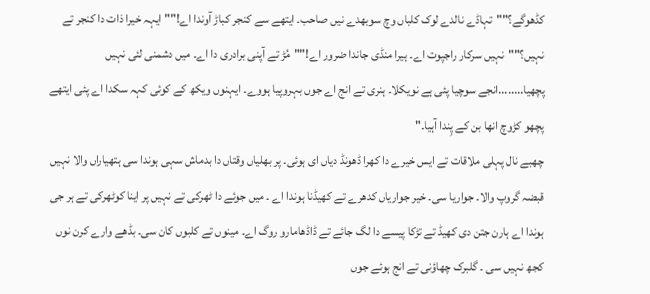کڈھوگے؟""تہاڈے نالدے لوک کلباں وچ سوبھدے نیں صاحب۔ ایتھے سے کنجر کباڑ آوندا اے!""ایہہ خیرا ذات دا کنجر تے نہیں؟""نہیں سرکار راجپوت اے۔ ہیرا منڈی جاندا ضرور اے!""مُڑ تے آپنی برادری دا اے۔ میں دشمنی لئی نہیں پچھیا........انجے سوچیا پئی ہے نویکلا۔ ہنری تے انج اے جوں بہروپیا ہووے۔ ایہنوں ویکھ کے کوئی کہہ سکدا اے پئی ایتھے پچھو کڑوچ انھا بن کے پِندا آہیا۔"
چھبے نال پہلی ملاقات تے ایس خیرے دا کھرا ڈھونڈ دیاں ای ہوئی۔ پر بھلیاں وقتاں دا بدماش سہی ہوندا سی ہتھیاراں والا نہیں قبضہ گروپ والا۔ جواریا سی۔ خیر جواریاں کدھرے تے کھیڈنا ہوندا اے ۔ میں جوئے دا ٹھرکی تے نہیں پر اینا کوٹھرکی تے ہر جی ہوندا اے ہارن جتن دی کھیڈ تے تڑکا پیسے دا لگ جائے تے ڈاڈھامارو روگ اے۔ مینوں تے کلبوں کان سی۔ بڈھے وارے کرن نوں کجھ نہیں سی ۔ گلبرک چھاؤنی تے انج ہوئے جوں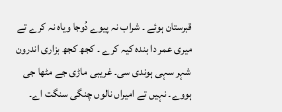قبرستان ہوئے ۔ شراب نہ پیوے دُوجا ویاہ نہ کرے تے میری عمر دا بندہ کیہ کرے ۔ کجھ کجھ بزاری اندرون شہر سہی ہوندی سی۔ غریبی ماڑی جے مٹھا جی ہووے۔ نہیں تے امیراں نالوں چنگی سنگت اے۔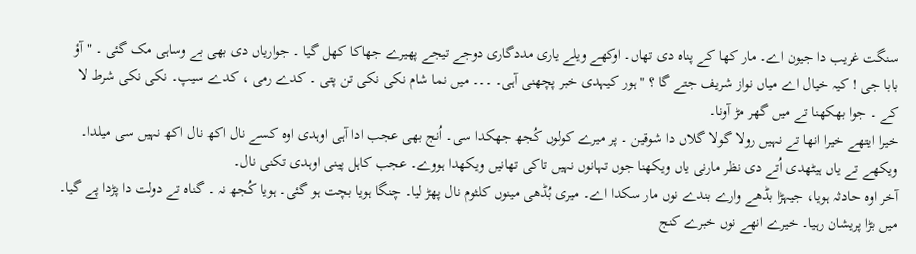سنگت غریب دا جیون اے۔ مار کھا کے پناہ دی تھاں۔ اوکھے ویلے یاری مددگاری دوجے تیجے پھیرے جھاکا کھل گیا ۔ جواریاں دی بھی بے وساہی مک گئی ۔ "آؤ بابا جی ! کیہ خیال اے میاں نواز شریف جتے گا ؟ "ہور کیہدی خبر پچھنی آہی۔ ۔۔۔ میں نما شام نکی نکی تن پتی ۔ کدے رمی ، کدے سیپ۔ نکی نکی شرط لا کے ۔ جوا بھکھنا تے میں گھر مڑ آونا۔
خیرا ایتھے خیرا انھا تے نہیں رولا گولا گلاں دا شوقین ۔ پر میرے کولوں کُجھ جھکدا سی۔ اُنج بھی عجب ادا آہی اوہدی اوہ کسے نال اکھ نال اکھ نہیں سی میلدا۔ ویکھے تے یاں ہیٹھدی اُتے دی نظر مارنی یاں ویکھنا جوں تہانوں نہیں تاکی تھانیں ویکھدا ہووے۔ عجب کاہل پینی اوہدی تکنی نال۔
آخر اوہ حادثہ ہویا، جیہڑا بڈھے وارے بندے نوں مار سکدا اے۔ میری بُڈھی مینوں کلثوم نال پھڑ لیا۔ چنگا ہویا بچت ہو گئی۔ ہویا کُجھ نہ ۔ گناہ تے دولت دا پڑدا پے گیا۔ میں بڑا پریشان رہیا۔ خیرے انھے نوں خبرے کنج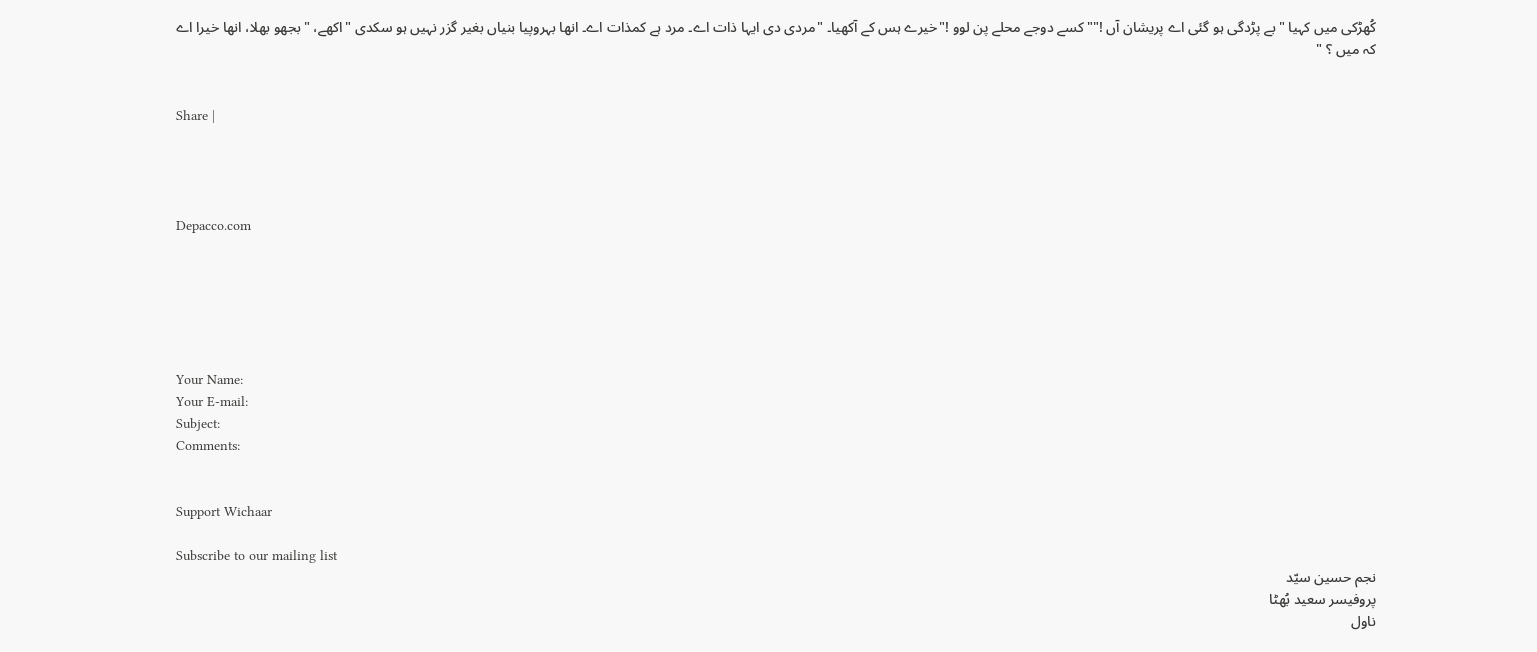کُھڑکی میں کہیا "بے پڑدگی ہو گئی اے پریشان آں !""کسے دوجے محلے پن لوو !"خیرے ہس کے آکھیا۔ "مردی دی ایہا ذات اے۔ مرد ہے کمذات اے۔ انھا بہروپیا بنیاں بغیر گزر نہیں ہو سکدی "اکھے، "بجھو بھلا، انھا خیرا اے کہ میں ؟ "


Share |




Depacco.com






Your Name:
Your E-mail:
Subject:
Comments:


Support Wichaar

Subscribe to our mailing list
نجم حسین سیّد
پروفیسر سعید بُھٹا
ناول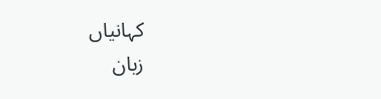کہانیاں
زبان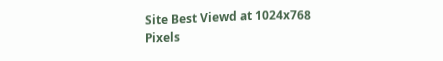Site Best Viewd at 1024x768 Pixels